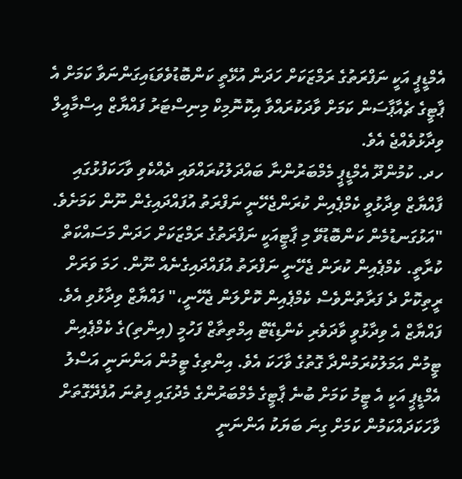އެމްޑީޕީ އަކީ ނަފްރަތުގެ ރަމްޒަކަށް ހަދަން އުޅޭތީ ކަންބޮޑުވެވަޑައިގަންނަވާ ކަމަށް އެ ޕާޓީގެ ޗެއާޕާސަން ކަމަށް ވާދަކުރައްވާ އިކޮނޮމިކް މިނިސްޓަރު ފައްޔާޒް އިސްމާއީލް ވިދާޅުވެއްޖެ އެވެ.
ހދ. ކުމުންދޫ އެމްޑީޕީ މެމްބަރުންނާ ބައްދަލުކުރައްވައި ދެއްކެވި ވާހަކަފުޅުގައި ފާއްޔާޒް ވިދާޅުވީ ކެމްޕެއިން ކުރަންޖެހޭނީ ނަފްރަތު އުފައްދައިގެން ނޫން ކަމަށެވެ.
"އަޅުގަނޑުމެން ކަންބޮޑުވޭ މި ޕާޓީއަކީ ނަފްރަތުގެ ރަމްޒަކަށް ހަދަން މަސައްކަތް ކުރާތީ. ކެމްޕެއިން ކުރަން ޖެހޭނީ ނަފްރަތު އުފައްދައިގެނެއް ނޫން. ހަމަ ވަރަށް ރީތިކޮށް ދެ ފަރާތުންވެސް ކެމްޕެއިން ކޮށްލަން ޖެހޭނީ،" ފައްޔާޒް ވިދާޅުވި އެވެ.
ފައްޔާޒް އެ ވިދާޅުވީ ވާދަވެރި ކެންޑިޑޭޓް އިމްތިތާޒް ފަހުމީ (އިންތި)ގެ ކެމްޕެއިން ޓީމުން އަމަލުކުރަމުންދާ ގޮތުގެ ވާހަކަ އެވެ. އިންތިގެ ޓީމުން އަންނަނީ އަސްލު އެމްޑީޕީ އަކީ އެ ޓީމު ކަމަށް ބުނެ ޕާޓީގެ މެމްބަރުންގެ މެދުގައި ފިތުނަ އުފެދޭގޮތަށް ވާހަކަދައްކަމުން ކަމަށް ގިނަ ބަޔަކު އަންނަނީ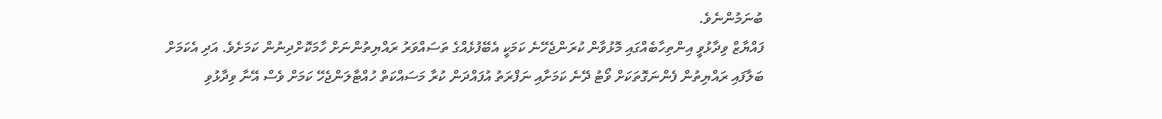ބުނަމުންނެވެ.
ފައްޔާޒް ވިދާޅުވީ އިންތިހާބެއްގައި މޮޅުވާން ކުރަންޖެހޭނެ ކަމަކީ އެބޭފުޅެއްގެ ތަސައްވަރު ރައްޔިތުންނަށް ހާމަކޮށްދިނުން ކަމަށެވެ. އަދި އެކަމަށް ބަލާފައި ރައްޔިތުން ފެންނަގޮތަކަށް ވޯޓު ދޭނެ ކަމަށާއި ނަފްރަތު އުފައްދަން ކުރާ މަސައްކަތް ހުއްޓާލަންޖެހޭ ކަމަށް ވެސް އޭނާ ވިދާޅުވި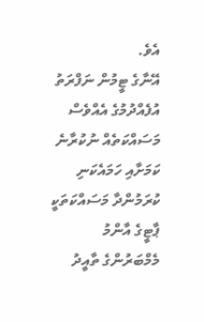އެވެ.
އޭނާގެ ޓީމުން ނަފްރަތު އުފެއްދުމުގެ އެއްވެސް މަސައްކަތެއް ނުކުރާނެ ކަމަށާއި ހަމައެކަނި ކުރަމުންދާ މަސައްކަތަކީ ޕާޓީގެ އާންމު މެމްބަރުންގެ ތާއީދު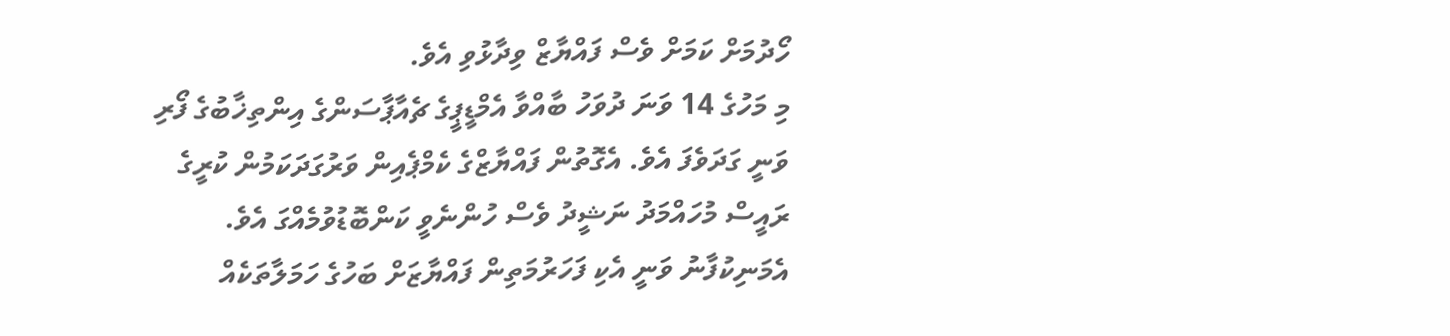ހޯދުމަށް ކަމަށް ވެސް ފައްޔާޒް ވިދާޅުވި އެވެ.
މި މަހުގެ 14 ވަނަ ދުވަހު ބާއްވާ އެމްޑީޕީގެ ޗެއާޕާސަންގެ އިންތިޚާބުގެ ފޯރި ވަނީ ގަދަވެފަ އެވެ. އެގޮތުން ފައްޔާޒްގެ ކެމްޕެއިން ވަރުގަދަކަމުން ކުރީގެ ރައީސް މުހައްމަދު ނަޝީދު ވެސް ހުންނެވީ ކަންބޮޑުވުމެއްގަ އެވެ.
އެމަނިކުފާނު ވަނީ އެކި ފަހަރުމަތިން ފައްޔާޒަށް ބަހުގެ ހަމަލާތަކެއް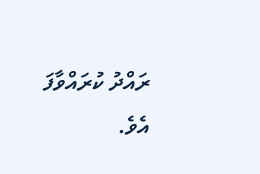ރައްދު ކުރައްވާފަ އެވެ.